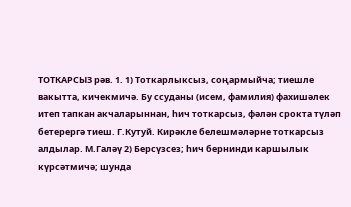ТОТКАРСЫЗ рәв. 1. 1) Тоткарлыксыз, соңармыйча; тиешле вакытта, кичекмичә. Бу ссуданы (исем, фамилия) фахишәлек итеп тапкан акчаларыннан, һич тоткарсыз, фәлән срокта түләп бетерергә тиеш. Г.Кутуй. Кирәкле белешмәләрне тоткарсыз алдылар. М.Галәү 2) Берсүзсез; һич бернинди каршылык күрсәтмичә; шунда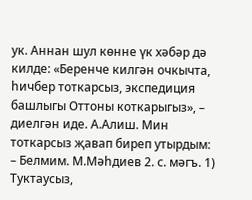ук. Аннан шул көнне үк хәбәр дә килде: «Беренче килгән очкычта, һичбер тоткарсыз, экспедиция башлыгы Оттоны коткарыгыз», – диелгән иде. А.Алиш. Мин тоткарсыз җавап биреп утырдым: – Белмим. М.Мәһдиев 2. с. мәгъ. 1) Туктаусыз,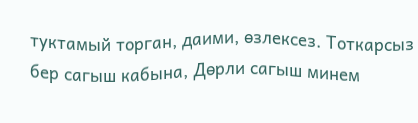туктамый торган, даими, өзлексез. Тоткарсыз бер сагыш кабына, Дөрли сагыш минем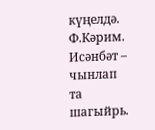күңелдә. Ф.Кәрим. Исәнбәт – чынлап та шагыйрь.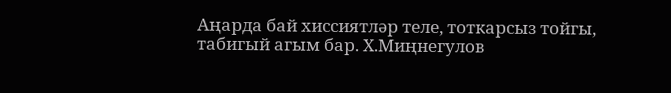Аңарда бай хиссиятләр теле, тоткарсыз тойгы, табигый агым бар. Х.Миңнегулов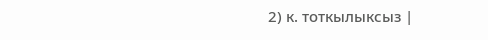2) к. тоткылыксыз |